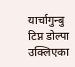यार्चागुन्बु टिप्न डोल्पा उक्लिएका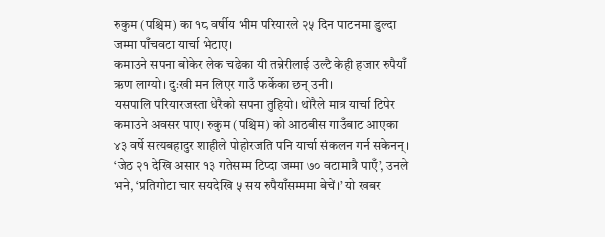रुकुम (पश्चिम) का १८ वर्षीय भीम परियारले २५ दिन पाटनमा डुल्दा जम्मा पाँचवटा यार्चा भेटाए।
कमाउने सपना बोकेर लेक चढेका यी तन्नेरीलाई उल्टै केही हजार रुपैयाँ ऋण लाग्यो। दुःखी मन लिएर गाउँ फर्केका छन् उनी।
यसपालि परियारजस्ता धेरैको सपना तुहियो। थोरैले मात्र यार्चा टिपेर कमाउने अवसर पाए। रुकुम (पश्चिम) को आठबीस गाउँबाट आएका ४३ वर्षे सत्यबहादुर शाहीले पोहोरजति पनि यार्चा संकलन गर्न सकेनन्।
‘जेठ २१ देखि असार १३ गतेसम्म टिप्दा जम्मा ७० वटामात्रै पाएँ’, उनले भने, ‘प्रतिगोटा चार सयदेखि ५ सय रुपैयाँसम्ममा बेचें।’ यो खबर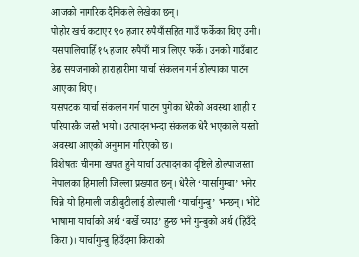आजको नागरिक दैनिकले लेखेका छन्।
पोहोर खर्च कटाएर ९० हजार रुपैयाँसहित गाउँ फर्केका थिए उनी। यसपालिचाहिँ १५ हजार रुपैयाँ मात्र लिएर फर्के। उनको गाउँबाट डेढ सयजनाको हाराहारीमा यार्चा संकलन गर्न डोल्पाका पाटन आएका थिए।
यसपटक यार्चा संकलन गर्न पाटन पुगेका धेरैको अवस्था शाही र परियारकै जस्तै भयो। उत्पादनभन्दा संकलक धेरै भएकाले यस्तो अवस्था आएको अनुमान गरिएको छ।
विशेषतः चीनमा खपत हुने यार्चा उत्पादनका दृष्टिले डोल्पाजस्ता नेपालका हिमाली जिल्ला प्रख्यात छन्। धेरैले ‘यार्सागुम्बा’ भनेर चिन्ने यो हिमाली जडीबुटीलाई डोल्पाली ‘यार्चागुन्बु’ भन्छन्। भोटे भाषामा यार्चाको अर्थ ‘बर्खे च्याउ’ हुन्छ भने गुन्बुको अर्थ (हिउँदे किरा)। यार्चागुन्बु हिउँदमा किराको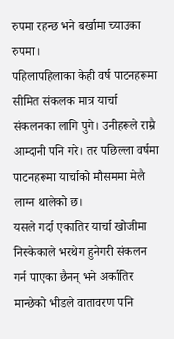रुपमा रहन्छ भने बर्खामा च्याउका रुपमा।
पहिलापहिलाका केही वर्ष पाटनहरूमा सीमित संकलक मात्र यार्चा संकलनका लागि पुगे। उनीहरूले राम्रै आम्दानी पनि गरे। तर पछिल्ला वर्षमा पाटनहरूमा यार्चाको मौसममा मेलै लाग्न थालेको छ।
यसले गर्दा एकातिर यार्चा खोजीमा निस्केकाले भरथेग हुनेगरी संकलन गर्न पाएका छैनन् भने अर्कातिर मान्छेको भीडले वातावरण पनि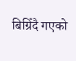बिग्रिँदै गएको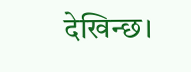देखिन्छ।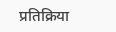प्रतिक्रिया